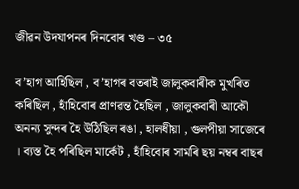জীৱন উদযাপনৰ দিনবোৰ খণ্ড – ৩৫

ব’হাগ আহিছিল , ব’হাগৰ বতৰাই জালুকবাৰীক মুখৰিত কৰিছিল , হাঁহিবোৰ প্ৰাণৱন্ত হৈছিল , জালুকবাৰী আকৌ অনন্য সুন্দৰ হৈ উঠিছিল ৰঙা , হালধীয়া , গুলপীয়া সাজেৰে । ব্যস্ত হৈ পৰিছিল মাৰ্কেট , হাঁহিবোৰ সামৰি ছয় নম্বৰ বাছৰ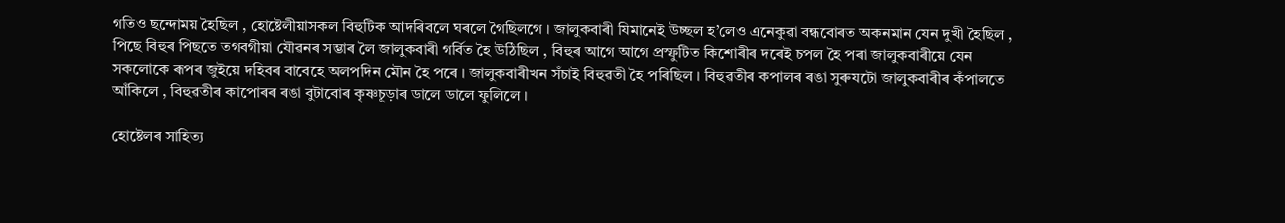গতিও ছন্দোময় হৈছিল , হোষ্টেলীয়াসকল বিহুটিক আদৰিবলে ঘৰলে গৈছিলগে । জালুকবাৰী যিমানেই উচ্ছল হ’লেও এনেকুৱা বন্ধবোৰত অকনমান যেন দুখী হৈছিল , পিছে বিহুৰ পিছতে তগবগীয়া যৌৱনৰ সম্ভাৰ লৈ জালুকবাৰী গৰ্বিত হৈ উঠিছিল , বিহুৰ আগে আগে প্ৰস্ফুটিত কিশোৰীৰ দৰেই চপল হৈ পৰা জালুকবাৰীয়ে যেন সকলোকে ৰূপৰ জুইয়ে দহিবৰ বাবেহে অলপদিন মৌন হৈ পৰে । জালুকবাৰীখন সঁচাই বিহুৱতী হৈ পৰিছিল । বিহুৱতীৰ কপালৰ ৰঙা সুৰুযটো জালুকবাৰীৰ কঁপালতে আঁকিলে , বিহুৱতীৰ কাপোৰৰ ৰঙা বুটাবোৰ কৃষ্ণচূড়াৰ ডালে ডালে ফুলিলে ।

হোষ্টেলৰ সাহিত্য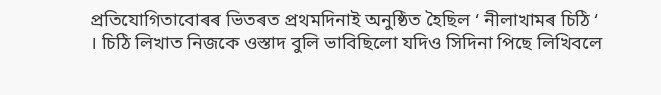প্ৰতিযোগিতাবোৰৰ ভিতৰত প্ৰথমদিনাই ‍অনুষ্ঠিত হৈছিল ‘ নীলাখামৰ চিঠি ‘ । চিঠি লিখাত নিজকে ওস্তাদ বুলি ভাবিছিলো যদিও সিদিনা পিছে লিখিবলে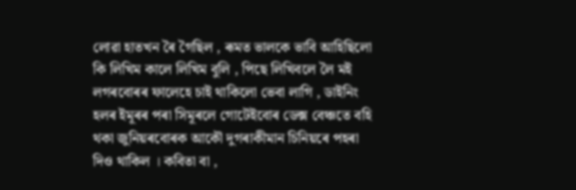লোৱা হাতখন ৰৈ গৈছিল , ৰূমত ভালকে ভাবি আহিছিলো কি লিখিম কালে লিখিম বুলি , পিছে লিখিবলে লৈ মই লগৰবোৰৰ ফালেহে চাই থাকিলো ভেবা লাগি , ডাইনিং হলৰ ইমূৰৰ পৰা সিমূৰলে গোটেইবোৰ ডেক্স বেঞ্চতে বহি থকা জুনিয়ৰবোৰক আকৌ দুগৰাকীমান চিনিয়ৰে পহৰা দিও থাকিল । কবিতা বা ,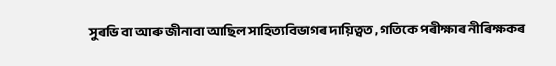সুৰভি বা আৰু জীনাবা আছিল সাহিত্যবিভাগৰ দায়িত্বত , গতিকে পৰীক্ষাৰ নীৰিক্ষকৰ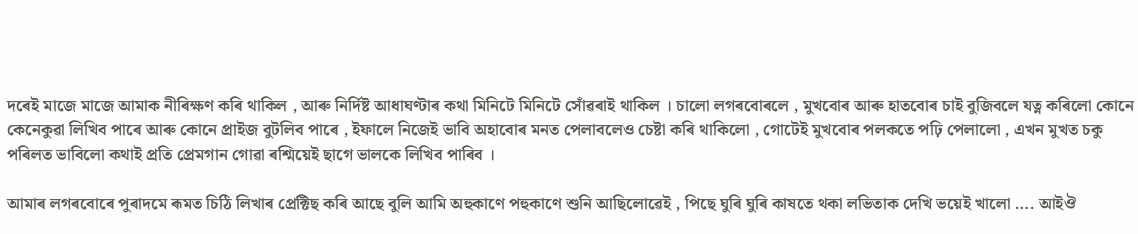দৰেই মাজে মাজে আমাক নীৰিক্ষণ কৰি থাকিল , আৰু নিৰ্দিষ্ট আধাঘণ্টাৰ কথা মিনিটে মিনিটে সোঁৱৰাই থাকিল । চালো লগৰবোৰলে , মুখবোৰ আৰু হাতবোৰ চাই বুজিবলে যত্ন কৰিলো কোনে কেনেকুৱা লিখিব পাৰে আৰু কোনে প্ৰাইজ বুটলিব পাৰে , ইফালে নিজেই ভাবি অহাবোৰ মনত পেলাবলেও চেষ্টা কৰি থাকিলো , গোটেই মুখবোৰ পলকতে পঢ়ি পেলালো , এখন মুখত চকু পৰিলত ভাবিলো কথাই প্ৰতি প্ৰেমগান গোৱা ৰশ্মিয়েই ছাগে ভালকে লিখিব পাৰিব ।

আমাৰ লগৰবোৰে পুৰাদমে ৰূমত চিঠি লিখাৰ প্ৰেক্টিছ কৰি আছে বুলি আমি অহুকাণে পহুকাণে শুনি আছিলোৱেই , পিছে ঘুৰি ঘুৰি কাষতে থকা লভিতাক দেখি ভয়েই খালো …. আইঔ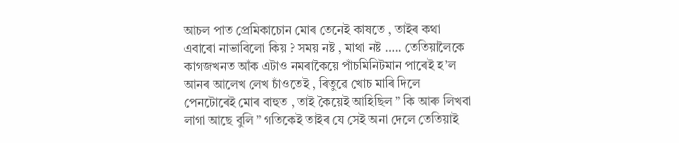আচল পাত প্ৰেমিকাচোন মোৰ তেনেই কাষতে , তাইৰ কথা এবাৰো নাভাবিলো কিয় ? সময় নষ্ট , মাথা নষ্ট ….. তেতিয়ালৈকে কাগজখনত আঁক এটাও নমৰাকৈয়ে পাঁচমিনিটমান পাৰেই হ’ল আনৰ আলেখ লেখ চাঁওতেই , ৰিতুৱে খোচ মাৰি দিলে পেনটোৰেই মোৰ বাহুত , তাই কৈয়েই আহিছিল ” কি আৰু লিখবা লাগা আছে বুলি ” গতিকেই তাইৰ যে সেই অনা দেলে তেতিয়াই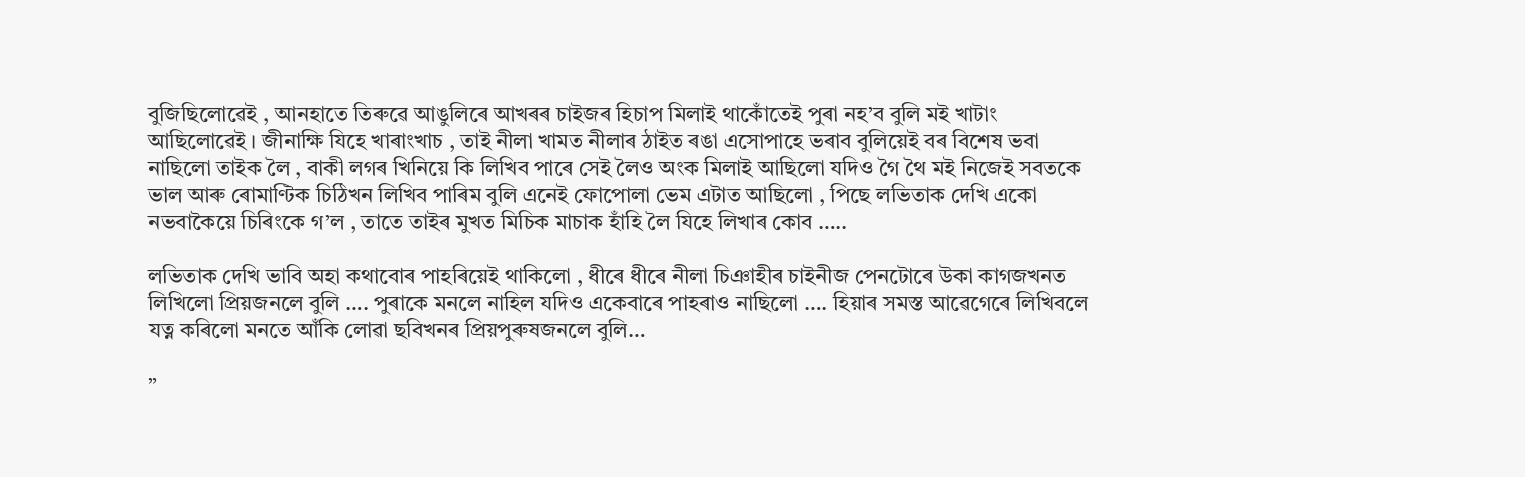বুজিছিলোৱেই , আনহাতে তিৰুৱে আঙুলিৰে আখৰৰ চাইজৰ হিচাপ মিলাই থাকোঁতেই পুৰা নহ’ব বুলি মই খাটাং আছিলোৱেই । জীনাক্ষি যিহে খাৰাংখাচ , তাই নীলা খামত নীলাৰ ঠাইত ৰঙা এসোপাহে ভৰাব বুলিয়েই বৰ বিশেষ ভবা নাছিলো তাইক লৈ , বাকী লগৰ খিনিয়ে কি লিখিব পাৰে সেই লৈও অংক মিলাই আছিলো যদিও গৈ থৈ মই নিজেই সবতকে ভাল আৰু ৰোমাণ্টিক চিঠিখন লিখিব পাৰিম বুলি এনেই ফোপোলা ভেম এটাত আছিলো , পিছে লভিতাক দেখি একো নভবাকৈয়ে চিৰিংকে গ’ল , তাতে তাইৰ মুখত মিচিক মাচাক হাঁহি লৈ যিহে লিখাৰ কোব …..

লভিতাক দেখি ভাবি অহা কথাবোৰ পাহৰিয়েই থাকিলো , ধীৰে ধীৰে নীলা চিঞাহীৰ চাইনীজ পেনটোৰে উকা কাগজখনত লিখিলো প্ৰিয়জনলে বুলি …. পুৰাকে মনলে নাহিল যদিও একেবাৰে পাহৰাও নাছিলো …. হিয়াৰ সমস্ত আৱেগেৰে লিখিবলে যত্ন কৰিলো মনতে আঁকি লোৱা ছবিখনৰ প্ৰিয়পুৰুষজনলে বুলি…

”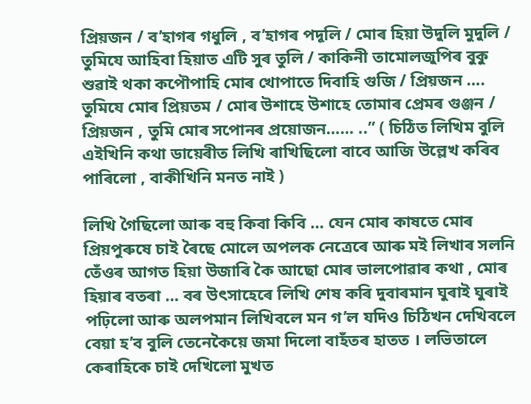প্ৰিয়জন / ব’হাগৰ গধুলি , ব’হাগৰ পদূলি / মোৰ হিয়া উদুলি মুদুলি / তুমিযে আহিবা হিয়াত এটি সুৰ তুলি / কাকিনী তামোলজুপিৰ বুকু শুৱাই থকা কপৌপাহি মোৰ খোপাতে দিবাহি গুজি / প্ৰিয়জন …. তুমিযে মোৰ প্ৰিয়তম / মোৰ উশাহে উশাহে তোমাৰ প্ৰেমৰ গুঞ্জন / প্ৰিয়জন , তুমি মোৰ সপোনৰ প্ৰয়োজন…… ..” ( চিঠিত লিখিম বুলি এইখিনি কথা ডায়েৰীত লিখি ৰাখিছিলো বাবে আজি উল্লেখ কৰিব পাৰিলো , বাকীখিনি মনত নাই )

লিখি গৈছিলো আৰু বহু কিবা কিবি … যেন মোৰ কাষতে মোৰ প্ৰিয়পুৰুষে চাই ৰৈছে মোলে অপলক নেত্ৰেৰে আৰু মই লিখাৰ সলনি তেঁওৰ আগত হিয়া উজাৰি কৈ আছো মোৰ ভালপোৱাৰ কথা , মোৰ হিয়াৰ বতৰা … বৰ উৎসাহেৰে লিখি শেষ কৰি দুবাৰমান ঘুৰাই ঘুৰাই পঢ়িলো আৰু অলপমান লিখিবলে মন গ’ল যদিও চিঠিখন দেখিবলে বেয়া হ’ব বুলি তেনেকৈয়ে জমা দিলো বাহঁতৰ হাতত । লভিতালে কেৰাহিকে চাই দেখিলো মুখত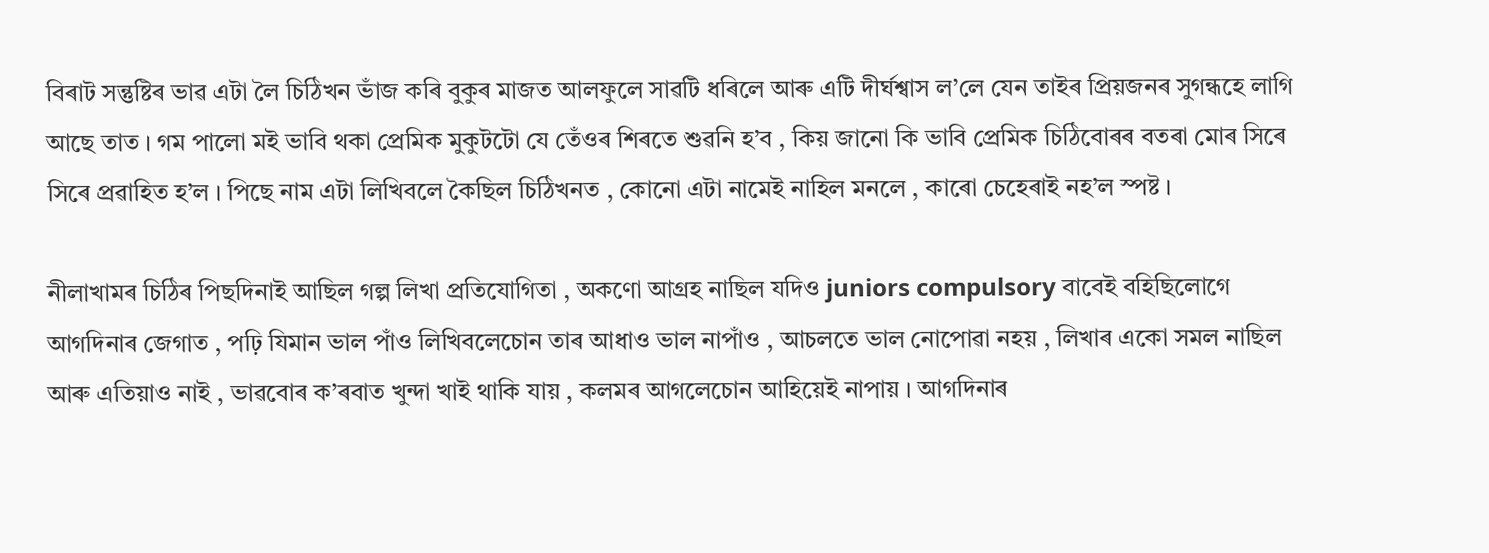বিৰাট সন্তুষ্টিৰ ভাৱ এটা লৈ চিঠিখন ভাঁজ কৰি বুকুৰ মাজত আলফুলে সাৱটি ধৰিলে আৰু এটি দীৰ্ঘশ্বাস ল’লে যেন তাইৰ প্ৰিয়জনৰ সুগন্ধহে লাগি আছে তাত । গম পালো মই ভাবি থকা প্ৰেমিক মুকুটটো যে তেঁওৰ শিৰতে শুৱনি হ’ব , কিয় জানো কি ভাবি প্ৰেমিক চিঠিবোৰৰ বতৰা মোৰ সিৰে সিৰে প্ৰৱাহিত হ’ল । পিছে নাম এটা লিখিবলে কৈছিল চিঠিখনত , কোনো এটা নামেই নাহিল মনলে , কাৰো চেহেৰাই নহ’ল স্পষ্ট ।

নীলাখামৰ চিঠিৰ পিছদিনাই আছিল গল্প লিখা প্ৰতিযোগিতা , অকণো আগ্ৰহ নাছিল যদিও juniors compulsory বাবেই বহিছিলোগে আগদিনাৰ জেগাত , পঢ়ি যিমান ভাল পাঁও লিখিবলেচোন তাৰ আধাও ভাল নাপাঁও , আচলতে ভাল নোপোৱা নহয় , লিখাৰ একো সমল নাছিল আৰু এতিয়াও নাই , ভাৱবোৰ ক’ৰবাত খুন্দা খাই থাকি যায় , কলমৰ আগলেচোন আহিয়েই নাপায় । আগদিনাৰ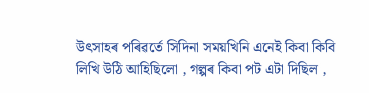উৎসাহৰ পৰিৱৰ্তে সিদিনা সময়খিনি এনেই কিবা কিবি লিখি উঠি আহিছিলো , গল্পৰ কিবা পট এটা দিছিল ,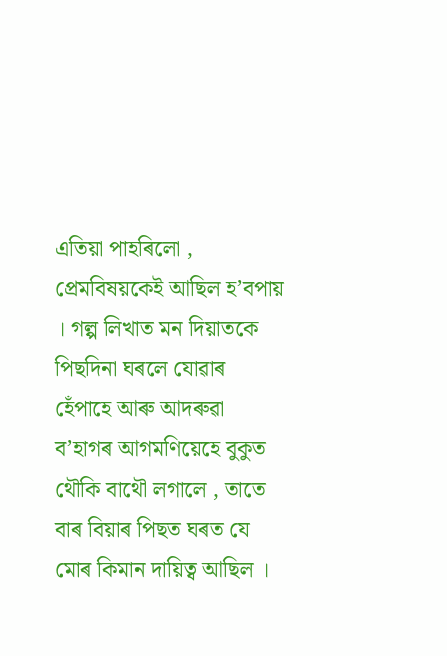এতিয়া পাহৰিলো , প্ৰেমবিষয়কেই আছিল হ’বপায় । গল্প লিখাত মন দিয়াতকে পিছদিনা ঘৰলে যোৱাৰ হেঁপাহে আৰু আদৰুৱা ব’হাগৰ আগমণিয়েহে বুকুত থৌকি বাথৌ লগালে , তাতে বাৰ বিয়াৰ পিছত ঘৰত যে মোৰ কিমান দায়িত্ব আছিল ।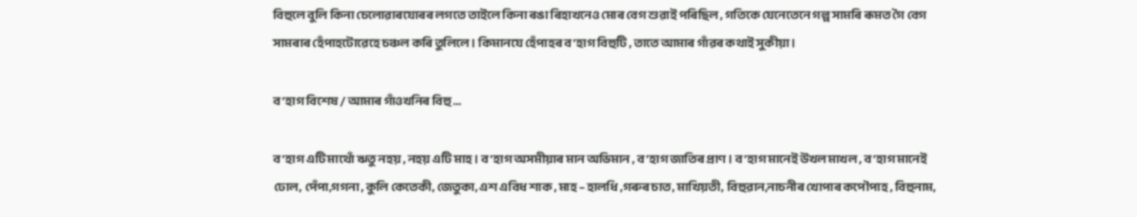বিহুলে বুলি কিনা চেলোৱাৰযোৰৰ লগতে তাইলে কিনা ৰঙা ৰিহাখনেও মোৰ বেগ শুৱাই পৰিছিল , গতিকে যেনেতেনে গল্প সামৰি ৰূমত গৈ বেগ সামৰাৰ হেঁপাহটোৱেহে চঞ্চল কৰি তুলিলে । কিমানযে হেঁপাহৰ ব’হাগ বিহুটি , তাতে আমাৰ গাঁৱৰ কথাই সুকীয়া ।

ব’হাগ বিশেষ / আমাৰ গাঁওখনিৰ বিহু …

ব’হাগ এটি মাথোঁ ঋতু নহয় , নহয় এটি মাহ । ব’হাগ অসমীয়াৰ মান অভিমান , ব’হাগ জাতিৰ প্ৰাণ । ব’হাগ মানেই উখল মাখল , ব’হাগ মানেই ঢোল, পেঁপা,গগনা , কুলি কেতেকী, জেতুকা, এশ এবিধ শাক , মাহ – হালধি ,গৰুৰ চাত, মাখিয়তী, বিহুৱান,নাচনীৰ খোপাৰ কপৌপাহ , বিহুনাম,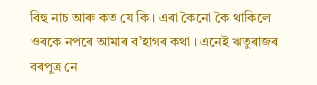বিহু নাচ আৰু কত যে কি । এৰা কৈনো কৈ থাকিলে ওৰকে নপৰে আমাৰ ব’হাগৰ কথা । এনেই ঋতুৰাজৰ বৰপুত্ৰ নে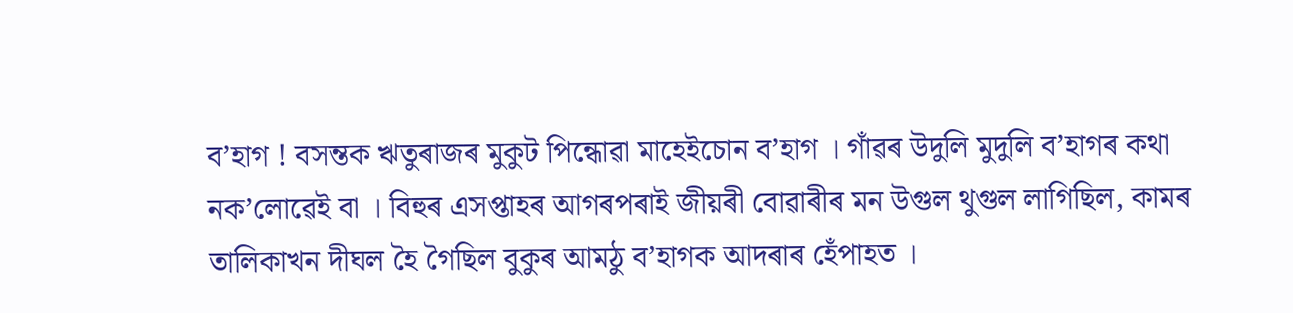ব’হাগ ! বসন্তক ঋতুৰাজৰ মুকুট পিন্ধোৱা মাহেইচোন ব’হাগ । গাঁৱৰ উদুলি মুদুলি ব’হাগৰ কথা নক’লোৱেই বা । বিহুৰ এসপ্তাহৰ আগৰপৰাই জীয়ৰী বোৱাৰীৰ মন উগুল থুগুল লাগিছিল, কামৰ তালিকাখন দীঘল হৈ গৈছিল বুকুৰ আমঠু ব’হাগক আদৰাৰ হেঁপাহত ।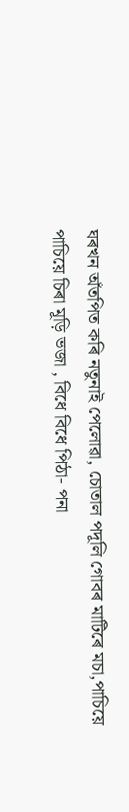ঘৰখন অঁতপিত কৰি নতুনাই পেলোৱা, চোতাল পদূলি গোবৰ মাটিৰে মচা,পাচিয়ে পাচিয়ে চিৰা মূড়ি ভজা , বিধে বিধে পিঠা- পনা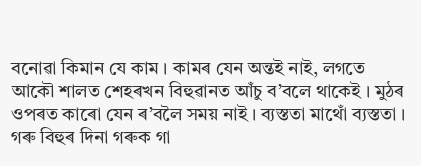বনোৱা কিমান যে কাম । কামৰ যেন অন্তই নাই, লগতে আকৌ শালত শেহৰখন বিহুৱানত আঁচু ব’বলে থাকেই । মুঠৰ ওপৰত কাৰো যেন ৰ’বলৈ সময় নাই । ব্যস্ততা মাথোঁ ব্যস্ততা । গৰু বিহুৰ দিনা গৰুক গা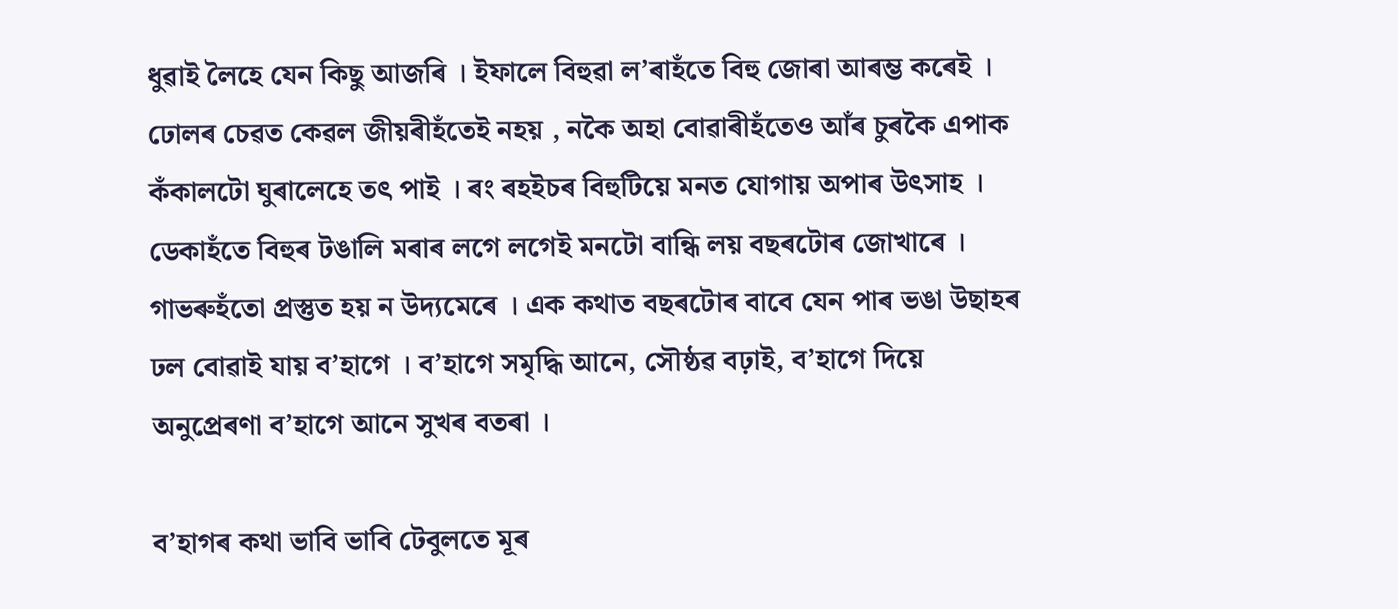ধুৱাই লৈহে যেন কিছু আজৰি । ইফালে বিহুৱা ল’ৰাহঁতে বিহু জোৰা আৰম্ভ কৰেই । ঢোলৰ চেৱত কেৱল জীয়ৰীহঁতেই নহয় , নকৈ অহা বোৱাৰীহঁতেও আঁৰ চুৰকৈ এপাক কঁকালটো ঘুৰালেহে তৎ পাই । ৰং ৰহইচৰ বিহুটিয়ে মনত যোগায় অপাৰ উৎসাহ । ডেকাহঁতে বিহুৰ টঙালি মৰাৰ লগে লগেই মনটো বান্ধি লয় বছৰটোৰ জোখাৰে । গাভৰুহঁতো প্ৰস্তুত হয় ন উদ্যমেৰে । এক কথাত বছৰটোৰ বাবে যেন পাৰ ভঙা উছাহৰ ঢল বোৱাই যায় ব’হাগে । ব’হাগে সমৃদ্ধি আনে, সৌষ্ঠৱ বঢ়াই, ব’হাগে দিয়ে অনুপ্ৰেৰণা ব’হাগে আনে সুখৰ বতৰা ।

ব’হাগৰ কথা ভাবি ভাবি টেবুলতে মূৰ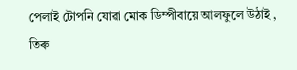পেলাই টোপনি যোৱা মোক ডিম্পীবায়ে আলফুলে উঠাই , তিৰু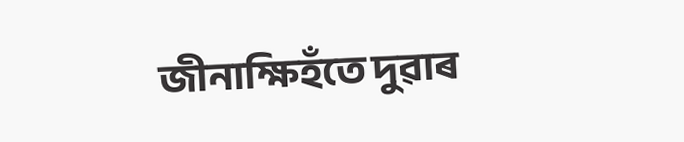জীনাক্ষিহঁতে দুৱাৰ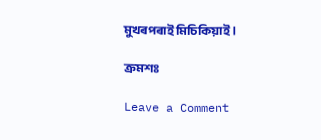মুখৰপৰাই মিচিকিয়াই ।

ক্ৰমশঃ

Leave a Comment